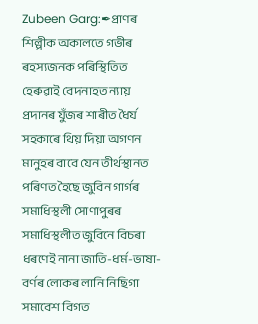Zubeen Garg:✒প্ৰাণৰ শিল্পীক অকালতে গভীৰ ৰহস্যজনক পৰিস্থিতিত হেৰুৱাই বেদনাহত ন্যায় প্ৰদানৰ যুঁজৰ শাৰীত ধৈর্য সহকাৰে থিয় দিয়া অগণন মানুহৰ বাবে যেন তীর্থস্থানত পৰিণত হৈছে জুবিন গাৰ্গৰ সমাধিস্থলী সোণাপুৰৰ সমাধিস্থলীত জুবিনে বিচৰা ধৰণেই নানা জাতি-ধৰ্ম-ভাষা-বৰ্ণৰ লোকৰ লানি নিছিগা সমাবেশ বিগত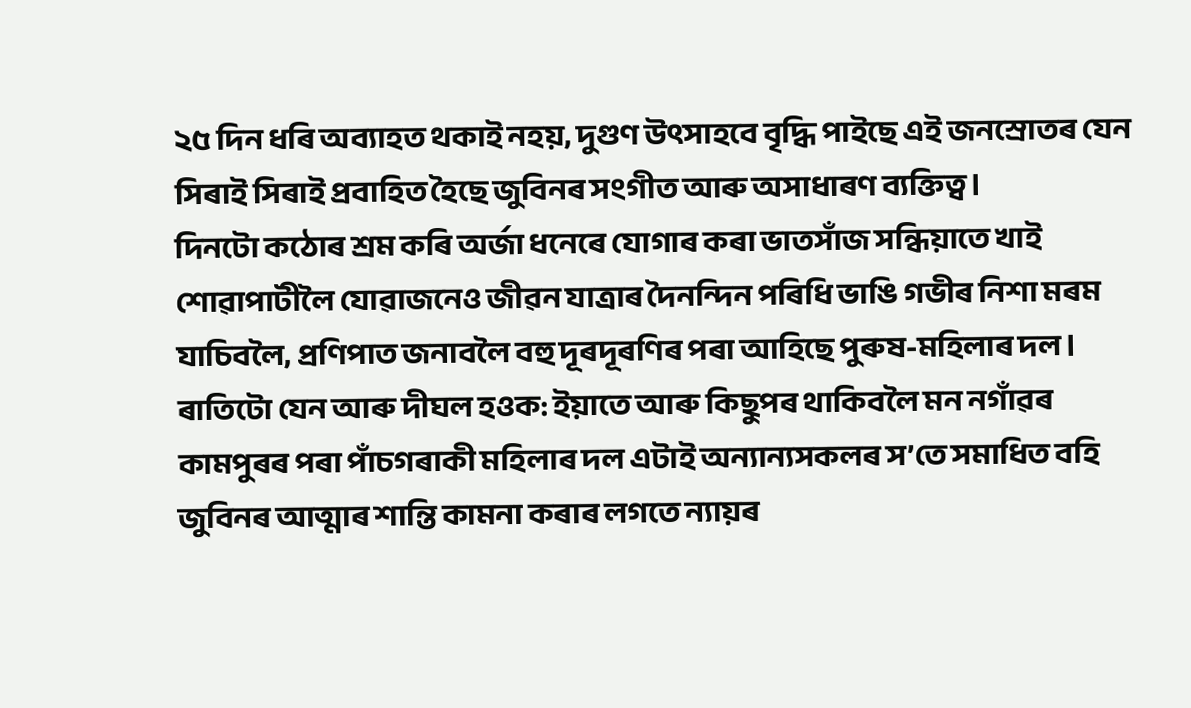২৫ দিন ধৰি অব্যাহত থকাই নহয়, দুগুণ উৎসাহবে বৃদ্ধি পাইছে এই জনস্রোতৰ যেন সিৰাই সিৰাই প্রবাহিত হৈছে জুবিনৰ সংগীত আৰু অসাধাৰণ ব্যক্তিত্ব।
দিনটো কঠোৰ শ্রম কৰি অৰ্জা ধনেৰে যোগাৰ কৰা ভাতসাঁজ সন্ধিয়াতে খাই শোৱাপাটীলৈ যোৱাজনেও জীৱন যাত্ৰাৰ দৈনন্দিন পৰিধি ভাঙি গভীৰ নিশা মৰম যাচিবলৈ, প্রণিপাত জনাবলৈ বহু দূৰদূৰণিৰ পৰা আহিছে পুৰুষ-মহিলাৰ দল।
ৰাতিটো যেন আৰু দীঘল হওক: ইয়াতে আৰু কিছুপৰ থাকিবলৈ মন নগাঁৱৰ কামপুৰৰ পৰা পাঁচগৰাকী মহিলাৰ দল এটাই অন্যান্যসকলৰ স’তে সমাধিত বহি জুবিনৰ আত্মাৰ শান্তি কামনা কৰাৰ লগতে ন্যায়ৰ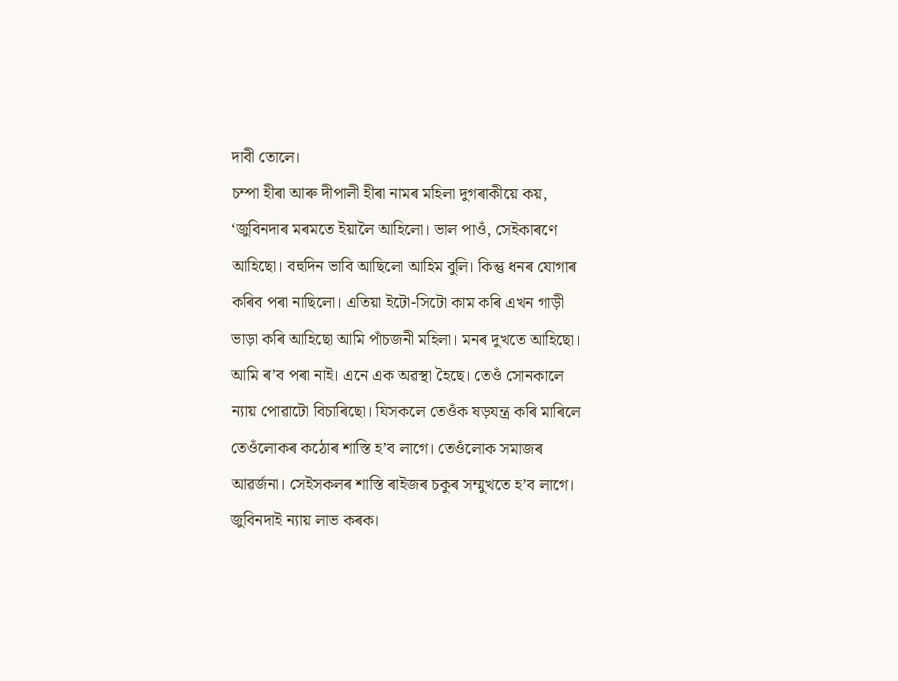দাবী তোলে।
চম্পা হীৰা আৰু দীপালী হীৰা নামৰ মহিলা দুগৰাকীয়ে কয়, ‘জুবিনদাৰ মৰমতে ইয়ালৈ আহিলো। ভাল পাওঁ, সেইকাৰণে আহিছো। বহুদিন ভাবি আছিলো আহিম বুলি। কিন্তু ধনৰ যোগাৰ কৰিব পৰা নাছিলো। এতিয়া ইটো-সিটো কাম কৰি এখন গাড়ী ভাড়া কৰি আহিছো আমি পাঁচজনী মহিলা। মনৰ দুখতে আহিছো। আমি ৰ’ব পৰা নাই। এনে এক অৱস্থা হৈছে। তেওঁ সোনকালে ন্যায় পোৱাটো বিচাৰিছো। যিসকলে তেওঁক ষড়যন্ত্ৰ কৰি মাৰিলে তেওঁলোকৰ কঠোৰ শাস্তি হ’ব লাগে। তেওঁলোক সমাজৰ আৱৰ্জনা। সেইসকলৰ শাস্তি ৰাইজৰ চকুৰ সম্মুখতে হ’ব লাগে। জুবিনদাই ন্যায় লাভ কৰক।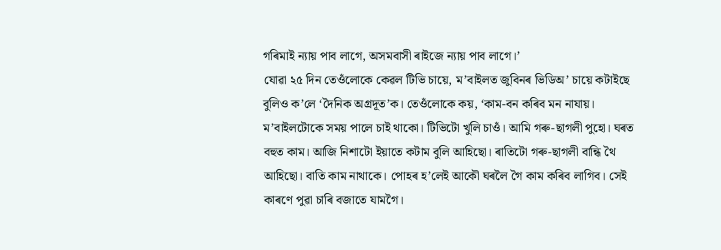গৰিমাই ন্যায় পাব লাগে, অসমবাসী ৰাইজে ন্যায় পাব লাগে।’
যোৱা ২৫ দিন তেওঁলোকে কেৱল টিভি চায়ে, ম’বাইলত জুবিনৰ ভিডিঅ’ চায়ে কটাইছে বুলিও ক’লে ‘দৈনিক অগ্রদূত’ক। তেওঁলোকে কয়, ‘কাম-বন কৰিব মন নাযায়। ম’বাইলটোকে সময় পালে চাই থাকো। টিভিটো খুলি চাওঁ। আমি গৰু-ছাগলী পুহো। ঘৰত বহুত কাম। আজি নিশাটো ইয়াতে কটাম বুলি আহিছো। ৰাতিটো গৰু-ছাগলী বান্ধি থৈ আহিছো। বাতি কাম নাথাকে। পোহৰ হ’লেই আকৌ ঘৰলৈ গৈ কাম কৰিব লাগিব। সেই কাৰণে পুৱা চাৰি বজাতে যামগৈ।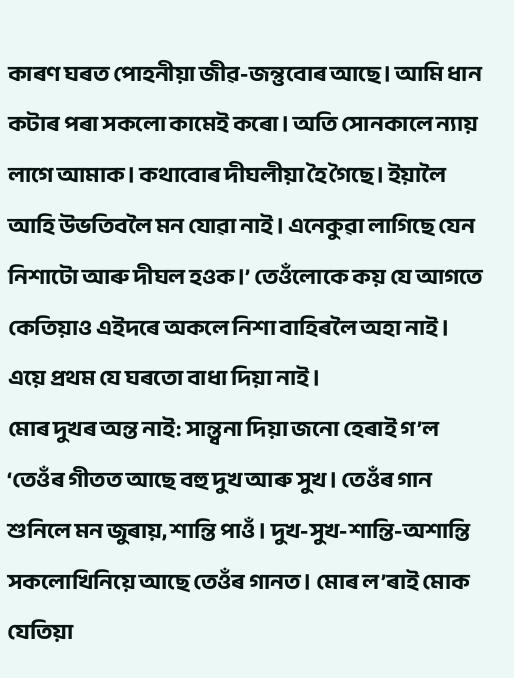কাৰণ ঘৰত পোহনীয়া জীৱ-জন্তুবোৰ আছে। আমি ধান কটাৰ পৰা সকলো কামেই কৰো। অতি সোনকালে ন্যায় লাগে আমাক। কথাবোৰ দীঘলীয়া হৈ গৈছে। ইয়ালৈ আহি উভতিবলৈ মন যোৱা নাই। এনেকুৱা লাগিছে যেন নিশাটো আৰু দীঘল হওক।’ তেওঁলোকে কয় যে আগতে কেতিয়াও এইদৰে অকলে নিশা বাহিৰলৈ অহা নাই। এয়ে প্রথম যে ঘৰতো বাধা দিয়া নাই।
মোৰ দুখৰ অন্ত নাই: সান্ত্বনা দিয়া জনো হেৰাই গ’ল
‘তেওঁৰ গীতত আছে বহু দুখ আৰু সুখ। তেওঁৰ গান শুনিলে মন জুৰায়, শান্তি পাওঁ। দুখ-সুখ-শান্তি-অশান্তি সকলোখিনিয়ে আছে তেওঁৰ গানত। মোৰ ল’ৰাই মোক যেতিয়া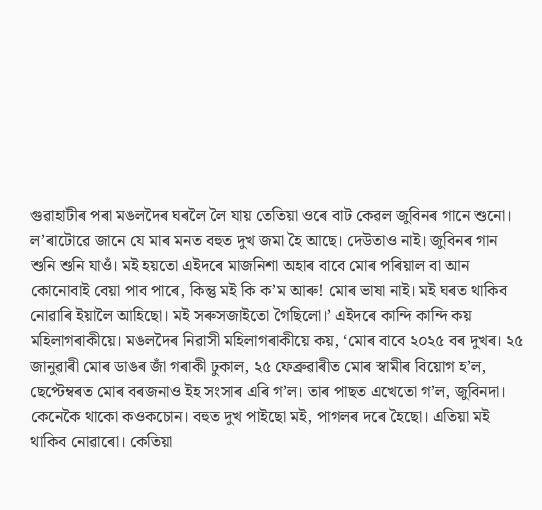গুৱাহাটীৰ পৰা মঙলদৈৰ ঘৰলৈ লৈ যায় তেতিয়া ওৰে বাট কেৱল জুবিনৰ গানে শুনো। ল’ৰাটোৱে জানে যে মাৰ মনত বহুত দুখ জমা হৈ আছে। দেউতাও নাই। জুবিনৰ গান শুনি শুনি যাওঁ। মই হয়তো এইদৰে মাজনিশা অহাৰ বাবে মোৰ পৰিয়াল বা আন কোনোবাই বেয়া পাব পাৰে, কিন্তু মই কি ক’ম আৰু! মোৰ ভাষা নাই। মই ঘৰত থাকিব নোৱাৰি ইয়ালৈ আহিছো। মই সৰুসজাইতো গৈছিলো।’ এইদৰে কান্দি কান্দি কয় মহিলাগৰাকীয়ে। মঙলদৈৰ নিৱাসী মহিলাগৰাকীয়ে কয়, ‘মোৰ বাবে ২০২৫ বৰ দুখৰ। ২৫ জানুৱাৰী মোৰ ডাঙৰ জাঁ গৰাকী ঢুকাল, ২৫ ফেব্ৰুৱাৰীত মোৰ স্বামীৰ বিয়োগ হ’ল, ছেপ্টেম্বৰত মোৰ বৰজনাও ইহ সংসাৰ এৰি গ’ল। তাৰ পাছত এখেতো গ’ল, জুবিনদা। কেনেকৈ থাকো কওকচোন। বহুত দুখ পাইছো মই, পাগলৰ দৰে হৈছো। এতিয়া মই থাকিব নোৱাৰো। কেতিয়া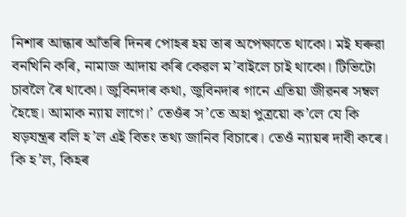নিশাৰ আন্ধাৰ আঁতৰি দিনৰ পোহৰ হয় তাৰ অপেক্ষাতে থাকো। মই ঘৰুৱা বনখিনি কৰি, নামাজ আদায় কৰি কেৱল ম’বাইলে চাই থাকো। টিভিটো চাবলৈ ৰৈ থাকো। জুবিনদাৰ কথা, জুবিনদাৰ গানে এতিয়া জীৱনৰ সম্বল হৈছে। আমাক ন্যায় লাগে।’ তেওঁৰ স’তে অহা পুত্রয়ো ক’লে যে কি ষড়যন্ত্ৰৰ বলি হ’ল এই বিতং তথ্য জানিব বিচাৰে। তেওঁ ন্যায়ৰ দাবী কৰে। কি হ’ল, কিহৰ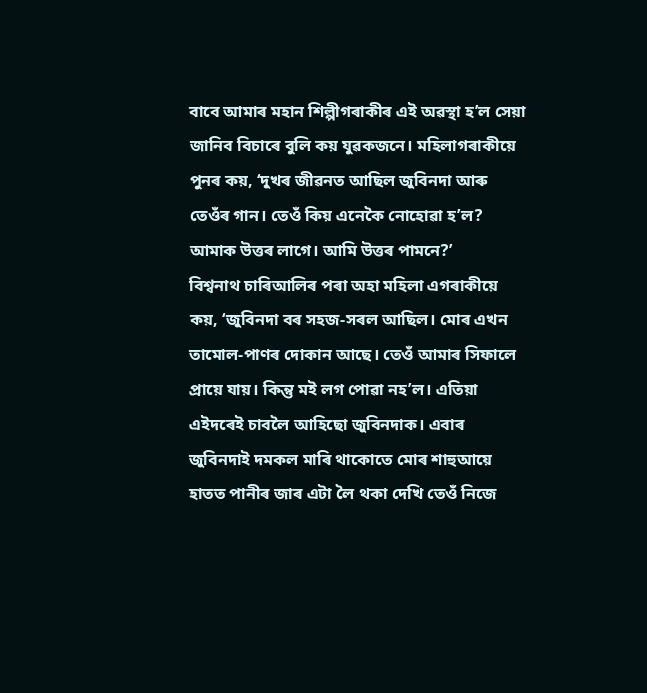বাবে আমাৰ মহান শিল্পীগৰাকীৰ এই অৱস্থা হ’ল সেয়া জানিব বিচাৰে বুলি কয় যুৱকজনে। মহিলাগৰাকীয়ে পুনৰ কয়, ‘দুখৰ জীৱনত আছিল জুবিনদা আৰু তেওঁৰ গান। তেওঁ কিয় এনেকৈ নোহোৱা হ’ল? আমাক উত্তৰ লাগে। আমি উত্তৰ পামনে?’
বিশ্বনাথ চাৰিআলিৰ পৰা অহা মহিলা এগৰাকীয়ে কয়, ‘জুবিনদা বৰ সহজ-সৰল আছিল। মোৰ এখন তামোল-পাণৰ দোকান আছে। তেওঁ আমাৰ সিফালে প্রায়ে যায়। কিন্তু মই লগ পোৱা নহ’ল। এতিয়া এইদৰেই চাবলৈ আহিছো জুবিনদাক। এবাৰ জুবিনদাই দমকল মাৰি থাকোতে মোৰ শাহুআয়ে হাতত পানীৰ জাৰ এটা লৈ থকা দেখি তেওঁ নিজে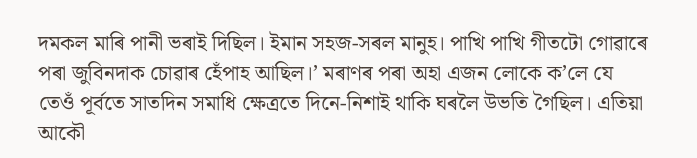দমকল মাৰি পানী ভৰাই দিছিল। ইমান সহজ-সৰল মানুহ। পাখি পাখি গীতটো গোৱাৰে পৰা জুবিনদাক চোৱাৰ হেঁপাহ আছিল।’ মৰাণৰ পৰা অহা এজন লোকে ক’লে যে তেওঁ পূর্বতে সাতদিন সমাধি ক্ষেত্রতে দিনে-নিশাই থাকি ঘৰলৈ উভতি গৈছিল। এতিয়া আকৌ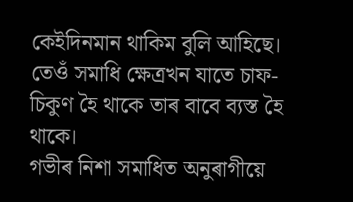কেইদিনমান থাকিম বুলি আহিছে। তেওঁ সমাধি ক্ষেত্রখন যাতে চাফ-চিকুণ হৈ থাকে তাৰ বাবে ব্যস্ত হৈ থাকে।
গভীৰ নিশা সমাধিত অনুৰাগীয়ে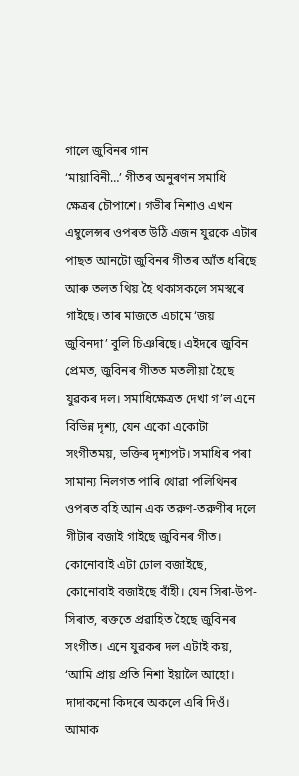গালে জুবিনৰ গান
‘মায়াবিনী…’ গীতৰ অনুৰণন সমাধি ক্ষেত্ৰৰ চৌপাশে। গভীৰ নিশাও এখন এম্বুলেন্সৰ ওপৰত উঠি এজন যুৱকে এটাৰ পাছত আনটো জুবিনৰ গীতৰ আঁত ধৰিছে আৰু তলত থিয় হৈ থকাসকলে সমস্বৰে গাইছে। তাৰ মাজতে এচামে ‘জয় জুবিনদা’ বুলি চিঞৰিছে। এইদৰে জুবিন প্রেমত, জুবিনৰ গীতত মতলীয়া হৈছে যুৱকৰ দল। সমাধিক্ষেত্রত দেখা গ’ল এনে বিভিন্ন দৃশ্য, যেন একো একোটা সংগীতময়, ভক্তিৰ দৃশ্যপট। সমাধিৰ পৰা সামান্য নিলগত পাৰি থোৱা পলিথিনৰ ওপৰত বহি আন এক তরুণ-তরুণীৰ দলে গীটাৰ বজাই গাইছে জুবিনৰ গীত। কোনোবাই এটা ঢোল বজাইছে, কোনোবাই বজাইছে বাঁহী। যেন সিৰা-উপ-সিৰাত, ৰক্ততে প্ৰৱাহিত হৈছে জুবিনৰ সংগীত। এনে যুৱকৰ দল এটাই কয়, ‘আমি প্রায় প্রতি নিশা ইয়ালৈ আহো। দাদাকনো কিদৰে অকলে এৰি দিওঁ। আমাক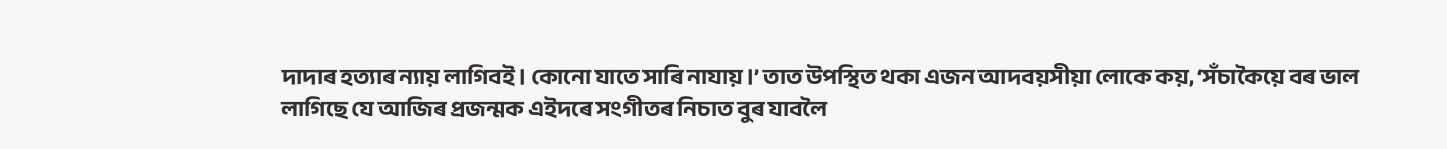দাদাৰ হত্যাৰ ন্যায় লাগিবই। কোনো যাতে সাৰি নাযায়।’ তাত উপস্থিত থকা এজন আদবয়সীয়া লোকে কয়, ‘সঁচাকৈয়ে বৰ ভাল লাগিছে যে আজিৰ প্ৰজন্মক এইদৰে সংগীতৰ নিচাত বুৰ যাবলৈ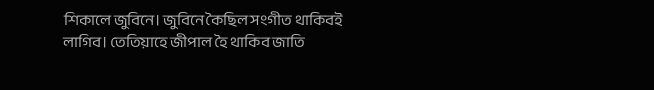শিকালে জুবিনে। জুবিনে কৈছিল সংগীত থাকিবই লাগিব। তেতিয়াহে জীপাল হৈ থাকিব জাতি